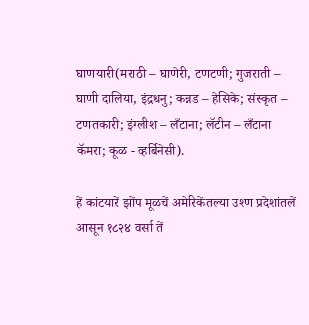घाणयारी(मराठी – घाणेरी, टणटणी; गुजराती – घाणी दालिया, इंद्रधनु; कन्नड – हेसिके; संस्कृत – टणतकारी; इंग्लीश – लँटाना; लॅटीन – लँटाना कॅमरा; कूळ - व्हर्बिनेसी).

हें कांटयारें झोंप मूळचें अमेरिकेंतल्या उश्ण प्रदेशांतलें आसून १८२४ वर्सा तें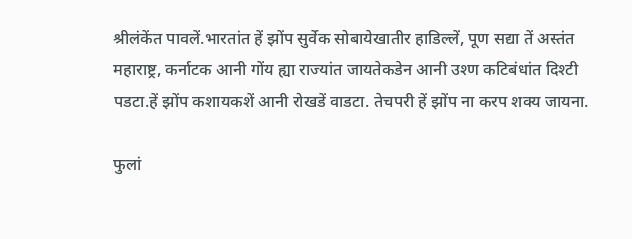श्रीलंकेंत पावलें.भारतांत हें झोंप सुर्वेक सोबायेखातीर हाडिल्लें, पूण सद्या तें अस्तंत महाराष्ट्र, कर्नाटक आनी गोंय ह्या राज्यांत जायतेकडेन आनी उश्ण कटिबंधांत दिश्टी पडटा.हें झोंप कशायकशें आनी रोखडें वाडटा. तेचपरी हें झोंप ना करप शक्य जायना.

फुलां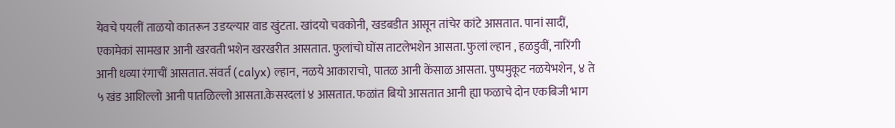येवचे पयलीं ताळयो कातरून उडय्ल्यार वाड खुंटता. खांदयो चवकोनी, खडबडीत आसून तांचेर कांटे आसतात. पानां सादीं, एकामेकां सामखार आनी खरवती भशेन खरखरीत आसतात. फुलांचो घोंस ताटलेभशेन आसता. फुलां ल्हान , हळडुवीं, नारिंगी आनी धव्या रंगाचीं आसतात. संवर्त (calyx) ल्हान, नळये आकाराचो, पातळ आनी केंसाळ आसता. पुष्पमुकूट नळयेभशेन, ४ ते ५ खंड आशिल्लो आनी पातळिल्लो आसता.केसरदलां ४ आसतात. फळांत बियो आसतात आनी ह्या फळाचे दोन एकबिजी भाग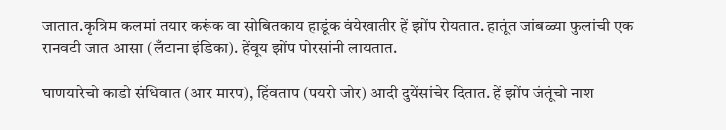जातात.कृत्रिम कलमां तयार करूंक वा सोबितकाय हाडूंक वंयेखातीर हें झोंप रोयतात. हातूंत जांबळ्या फुलांची एक रानवटी जात आसा (लँटाना इंडिका). हेंवूय झोंप पोरसांनी लायतात.

घाणयारेचो काडो संधिवात (आर मारप), हिंवताप (पयरो जोर) आदी दुयेंसांचेर दितात. हें झोंप जंतूंचो नाश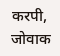करपी, जोवाक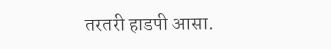तरतरी हाडपी आसा.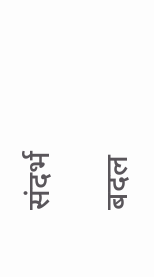संदर्भ

बदल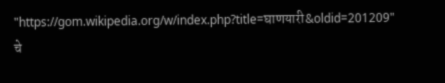"https://gom.wikipedia.org/w/index.php?title=घाणयारी&oldid=201209" चे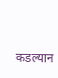कडल्यान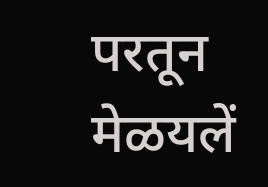परतून मेळयलें